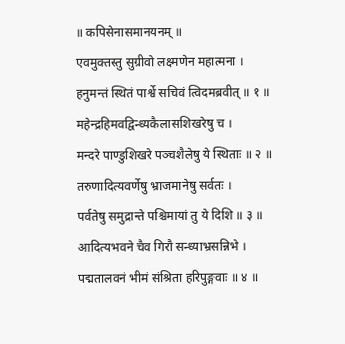॥ कपिसेनासमानयनम् ॥
एवमुक्तस्तु सुग्रीवो लक्ष्मणेन महात्मना ।
हनुमन्तं स्थितं पार्श्वे सचिवं त्विदमब्रवीत् ॥ १ ॥
महेन्द्रहिमवद्विन्ध्यकैलासशिखरेषु च ।
मन्दरे पाण्डुशिखरे पञ्चशैलेषु ये स्थिताः ॥ २ ॥
तरुणादित्यवर्णेषु भ्राजमानेषु सर्वतः ।
पर्वतेषु समुद्रान्ते पश्चिमायां तु ये दिशि ॥ ३ ॥
आदित्यभवने चैव गिरौ सन्ध्याभ्रसन्निभे ।
पद्मतालवनं भीमं संश्रिता हरिपुङ्गवाः ॥ ४ ॥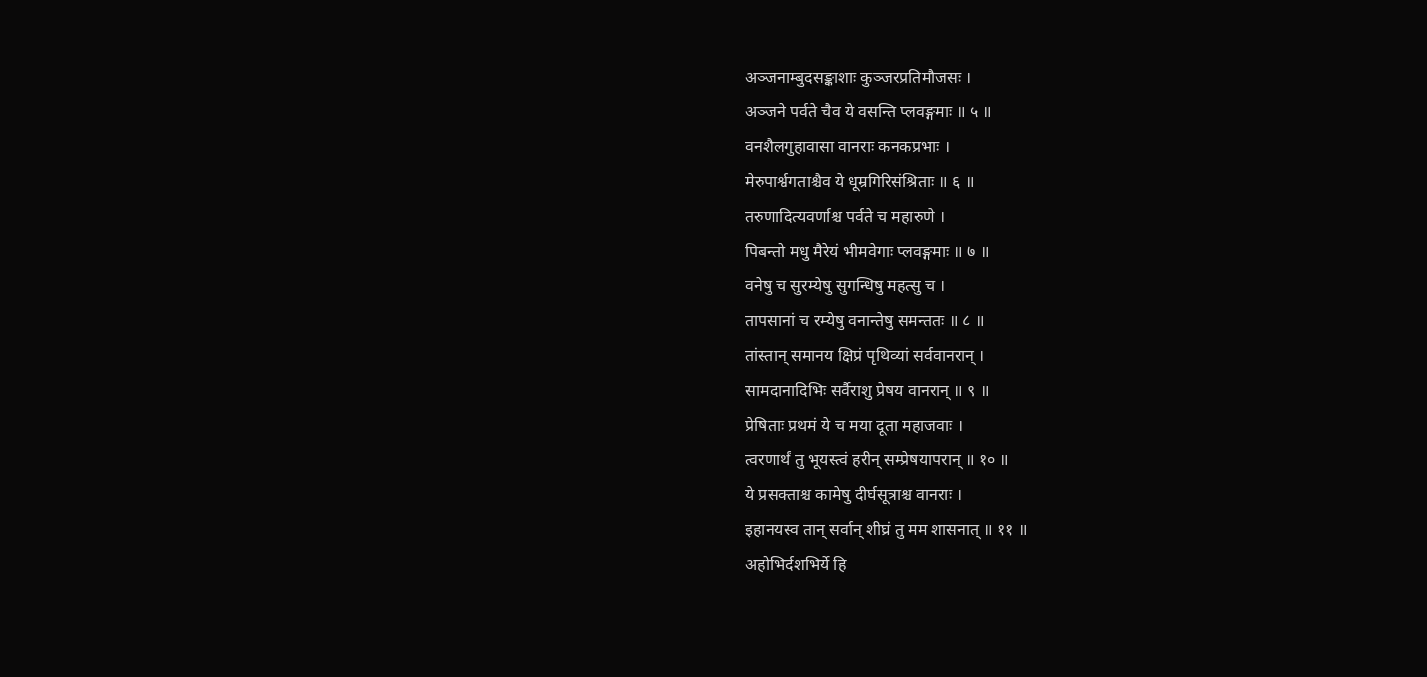अञ्जनाम्बुदसङ्काशाः कुञ्जरप्रतिमौजसः ।
अञ्जने पर्वते चैव ये वसन्ति प्लवङ्गमाः ॥ ५ ॥
वनशैलगुहावासा वानराः कनकप्रभाः ।
मेरुपार्श्वगताश्चैव ये धूम्रगिरिसंश्रिताः ॥ ६ ॥
तरुणादित्यवर्णाश्च पर्वते च महारुणे ।
पिबन्तो मधु मैरेयं भीमवेगाः प्लवङ्गमाः ॥ ७ ॥
वनेषु च सुरम्येषु सुगन्धिषु महत्सु च ।
तापसानां च रम्येषु वनान्तेषु समन्ततः ॥ ८ ॥
तांस्तान् समानय क्षिप्रं पृथिव्यां सर्ववानरान् ।
सामदानादिभिः सर्वैराशु प्रेषय वानरान् ॥ ९ ॥
प्रेषिताः प्रथमं ये च मया दूता महाजवाः ।
त्वरणार्थं तु भूयस्त्वं हरीन् सम्प्रेषयापरान् ॥ १० ॥
ये प्रसक्ताश्च कामेषु दीर्घसूत्राश्च वानराः ।
इहानयस्व तान् सर्वान् शीघ्रं तु मम शासनात् ॥ ११ ॥
अहोभिर्दशभिर्ये हि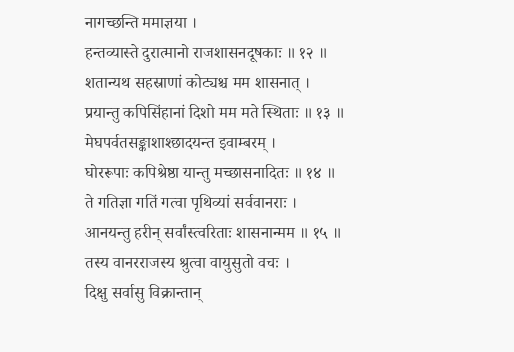नागच्छन्ति ममाज्ञया ।
हन्तव्यास्ते दुरात्मानो राजशासनदूषकाः ॥ १२ ॥
शतान्यथ सहस्राणां कोट्यश्च मम शासनात् ।
प्रयान्तु कपिसिंहानां दिशो मम मते स्थिताः ॥ १३ ॥
मेघपर्वतसङ्काशाश्छादयन्त इवाम्बरम् ।
घोररूपाः कपिश्रेष्ठा यान्तु मच्छासनादितः ॥ १४ ॥
ते गतिज्ञा गतिं गत्वा पृथिव्यां सर्ववानराः ।
आनयन्तु हरीन् सर्वांस्त्वरिताः शासनान्मम ॥ १५ ॥
तस्य वानरराजस्य श्रुत्वा वायुसुतो वचः ।
दिक्षु सर्वासु विक्रान्तान्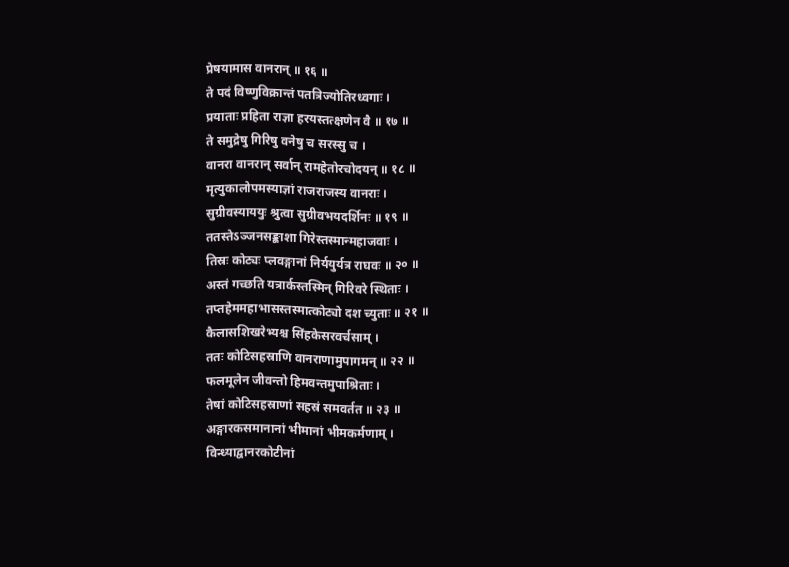प्रेषयामास वानरान् ॥ १६ ॥
ते पदं विष्णुविक्रान्तं पतत्रिज्योतिरध्वगाः ।
प्रयाताः प्रहिता राज्ञा हरयस्तत्क्षणेन वै ॥ १७ ॥
ते समुद्रेषु गिरिषु वनेषु च सरस्सु च ।
वानरा वानरान् सर्वान् रामहेतोरचोदयन् ॥ १८ ॥
मृत्युकालोपमस्याज्ञां राजराजस्य वानराः ।
सुग्रीवस्याययुः श्रुत्वा सुग्रीवभयदर्शिनः ॥ १९ ॥
ततस्तेऽञ्जनसङ्काशा गिरेस्तस्मान्महाजवाः ।
तिस्रः कोट्यः प्लवङ्गानां निर्ययुर्यत्र राघवः ॥ २० ॥
अस्तं गच्छति यत्रार्कस्तस्मिन् गिरिवरे स्थिताः ।
तप्तहेममहाभासस्तस्मात्कोट्यो दश च्युताः ॥ २१ ॥
कैलासशिखरेभ्यश्च सिंहकेसरवर्चसाम् ।
ततः कोटिसहस्राणि वानराणामुपागमन् ॥ २२ ॥
फलमूलेन जीवन्तो हिमवन्तमुपाश्रिताः ।
तेषां कोटिसहस्राणां सहस्रं समवर्तत ॥ २३ ॥
अङ्गारकसमानानां भीमानां भीमकर्मणाम् ।
विन्ध्याद्वानरकोटीनां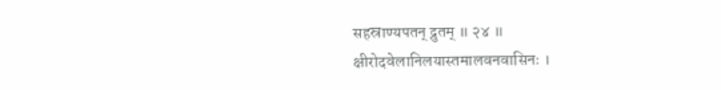सहस्राण्यपतन् द्रुतम् ॥ २४ ॥
क्षीरोदवेलानिलयास्तमालवनवासिनः ।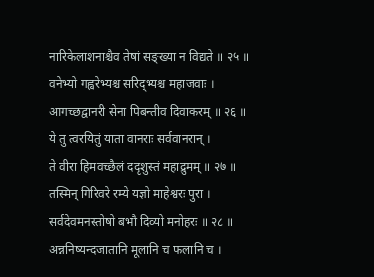नारिकेलाशनाश्चैव तेषां सङ्ख्या न विद्यते ॥ २५ ॥
वनेभ्यो गह्वरेभ्यश्च सरिद्भ्यश्च महाजवाः ।
आगच्छद्वानरी सेना पिबन्तीव दिवाकरम् ॥ २६ ॥
ये तु त्वरयितुं याता वानराः सर्ववानरान् ।
ते वीरा हिमवच्छैलं ददृशुस्तं महाद्रुमम् ॥ २७ ॥
तस्मिन् गिरिवरे रम्ये यज्ञो माहेश्वरः पुरा ।
सर्वदेवमनस्तोषो बभौ दिव्यो मनोहरः ॥ २८ ॥
अन्ननिष्यन्दजातानि मूलानि च फलानि च ।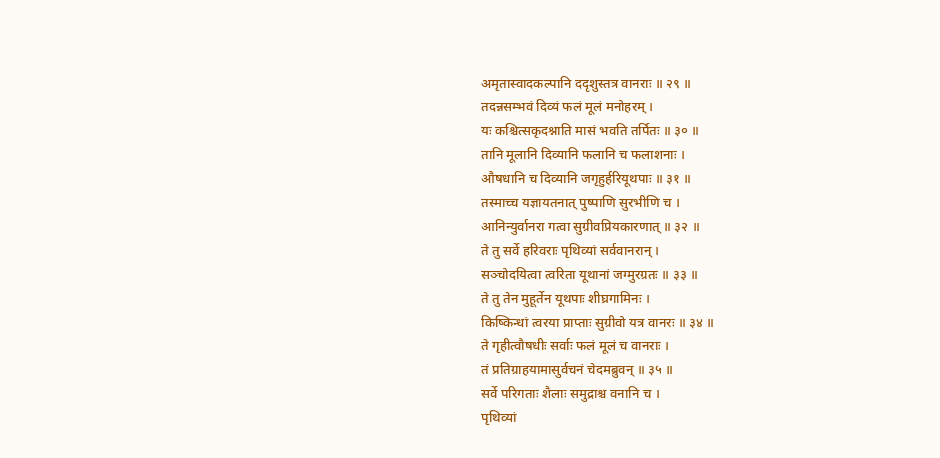अमृतास्वादकल्पानि ददृशुस्तत्र वानराः ॥ २९ ॥
तदन्नसम्भवं दिव्यं फलं मूलं मनोहरम् ।
यः कश्चित्सकृदश्नाति मासं भवति तर्पितः ॥ ३० ॥
तानि मूलानि दिव्यानि फलानि च फलाशनाः ।
औषधानि च दिव्यानि जगृहुर्हरियूथपाः ॥ ३१ ॥
तस्माच्च यज्ञायतनात् पुष्पाणि सुरभीणि च ।
आनिन्युर्वानरा गत्वा सुग्रीवप्रियकारणात् ॥ ३२ ॥
ते तु सर्वे हरिवराः पृथिव्यां सर्ववानरान् ।
सञ्चोदयित्वा त्वरिता यूथानां जग्मुरग्रतः ॥ ३३ ॥
ते तु तेन मुहूर्तेन यूथपाः शीघ्रगामिनः ।
किष्किन्धां त्वरया प्राप्ताः सुग्रीवो यत्र वानरः ॥ ३४ ॥
ते गृहीत्वौषधीः सर्वाः फलं मूलं च वानराः ।
तं प्रतिग्राहयामासुर्वचनं चेदमब्रुवन् ॥ ३५ ॥
सर्वे परिगताः शैलाः समुद्राश्च वनानि च ।
पृथिव्यां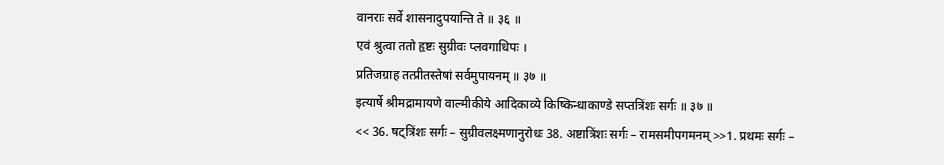वानराः सर्वे शासनादुपयान्ति ते ॥ ३६ ॥
एवं श्रुत्वा ततो हृष्टः सुग्रीवः प्लवगाधिपः ।
प्रतिजग्राह तत्प्रीतस्तेषां सर्वमुपायनम् ॥ ३७ ॥
इत्यार्षे श्रीमद्रामायणे वाल्मीकीये आदिकाव्ये किष्किन्धाकाण्डे सप्तत्रिंशः सर्गः ॥ ३७ ॥
<< 36. षट्त्रिंशः सर्गः – सुग्रीवलक्ष्मणानुरोधः 38. अष्टात्रिंशः सर्गः – रामसमीपगमनम् >>1. प्रथमः सर्गः –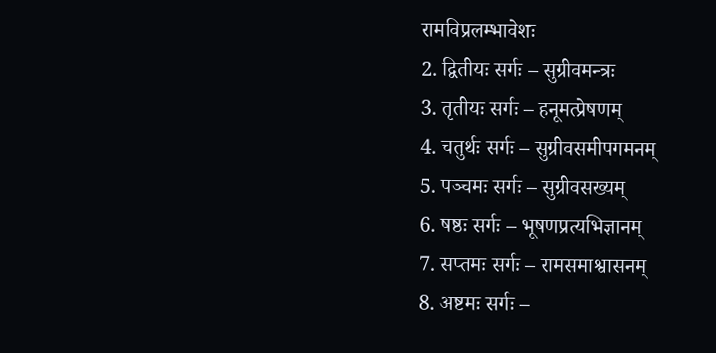रामविप्रलम्भावेशः
2. द्वितीयः सर्गः – सुग्रीवमन्त्रः
3. तृतीयः सर्गः – हनूमत्प्रेषणम्
4. चतुर्थः सर्गः – सुग्रीवसमीपगमनम्
5. पञ्चमः सर्गः – सुग्रीवसख्यम्
6. षष्ठः सर्गः – भूषणप्रत्यभिज्ञानम्
7. सप्तमः सर्गः – रामसमाश्वासनम्
8. अष्टमः सर्गः –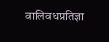वालिवधप्रतिज्ञा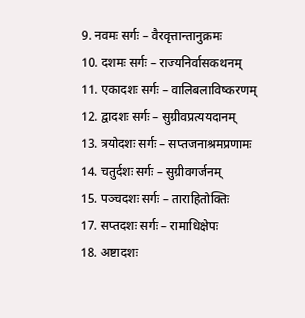9. नवमः सर्गः – वैरवृत्तान्तानुक्रमः
10. दशमः सर्गः – राज्यनिर्वासकथनम्
11. एकादशः सर्गः – वालिबलाविष्करणम्
12. द्वादशः सर्गः – सुग्रीवप्रत्ययदानम्
13. त्रयोदशः सर्गः – सप्तजनाश्रमप्रणामः
14. चतुर्दशः सर्गः – सुग्रीवगर्जनम्
15. पञ्चदशः सर्गः – ताराहितोक्तिः
17. सप्तदशः सर्गः – रामाधिक्षेपः
18. अष्टादशः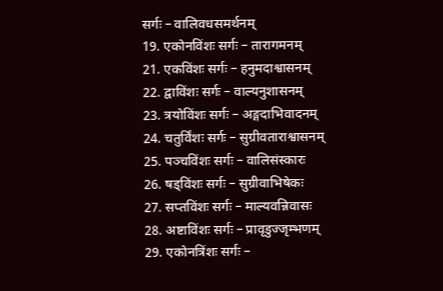सर्गः – वालिवधसमर्थनम्
19. एकोनविंशः सर्गः – तारागमनम्
21. एकविंशः सर्गः – हनुमदाश्वासनम्
22. द्वाविंशः सर्गः – वाल्यनुशासनम्
23. त्रयोविंशः सर्गः – अङ्गदाभिवादनम्
24. चतुर्विंशः सर्गः – सुग्रीवताराश्वासनम्
25. पञ्चविंशः सर्गः – वालिसंस्कारः
26. षड्विंशः सर्गः – सुग्रीवाभिषेकः
27. सप्तविंशः सर्गः – माल्यवन्निवासः
28. अष्टाविंशः सर्गः – प्रावृडुज्जृम्भणम्
29. एकोनत्रिंशः सर्गः –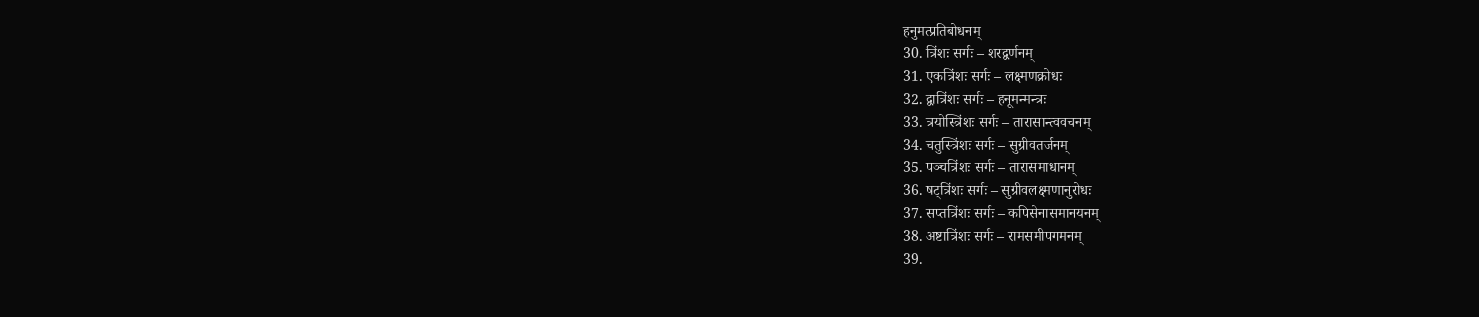हनुमत्प्रतिबोधनम्
30. त्रिंशः सर्गः – शरद्वर्णनम्
31. एकत्रिंशः सर्गः – लक्ष्मणक्रोधः
32. द्वात्रिंशः सर्गः – हनूमन्मन्त्रः
33. त्रयोस्त्रिंशः सर्गः – तारासान्त्ववचनम्
34. चतुस्त्रिंशः सर्गः – सुग्रीवतर्जनम्
35. पञ्चत्रिंशः सर्गः – तारासमाधानम्
36. षट्त्रिंशः सर्गः – सुग्रीवलक्ष्मणानुरोधः
37. सप्तत्रिंशः सर्गः – कपिसेनासमानयनम्
38. अष्टात्रिंशः सर्गः – रामसमीपगमनम्
39.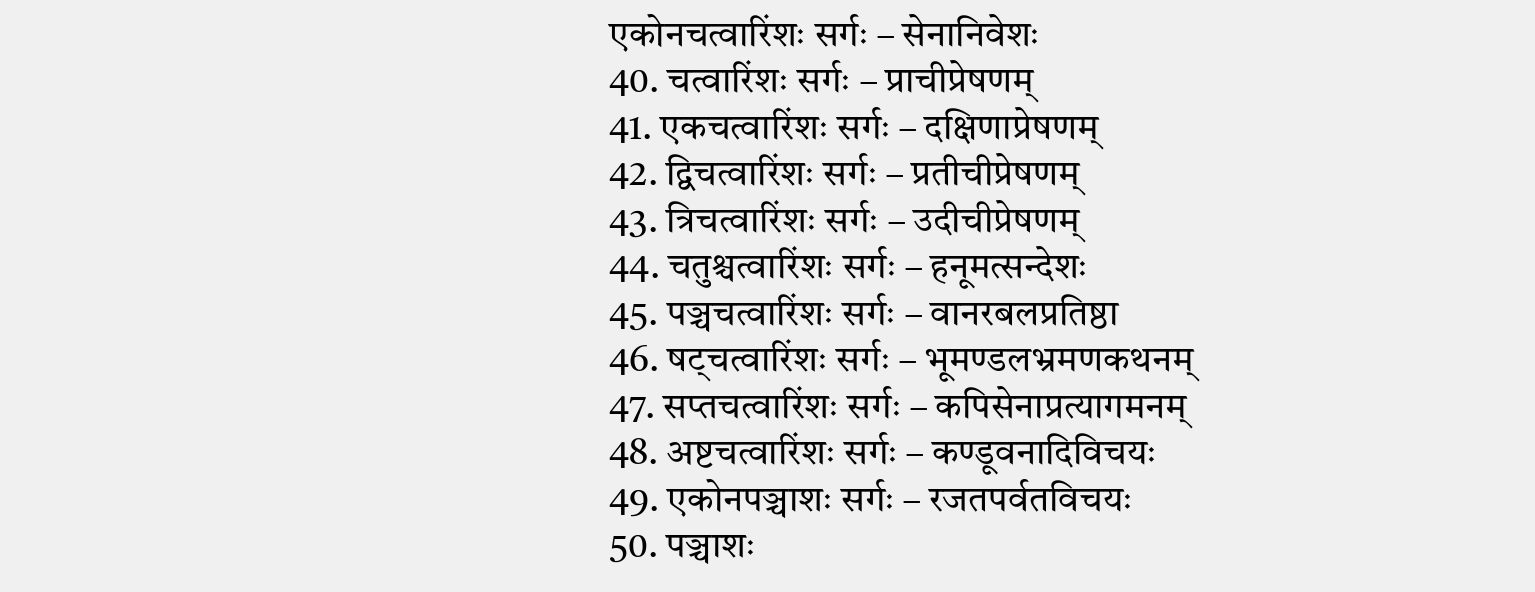एकोनचत्वारिंशः सर्गः – सेनानिवेशः
40. चत्वारिंशः सर्गः – प्राचीप्रेषणम्
41. एकचत्वारिंशः सर्गः – दक्षिणाप्रेषणम्
42. द्विचत्वारिंशः सर्गः – प्रतीचीप्रेषणम्
43. त्रिचत्वारिंशः सर्गः – उदीचीप्रेषणम्
44. चतुश्चत्वारिंशः सर्गः – हनूमत्सन्देशः
45. पञ्चचत्वारिंशः सर्गः – वानरबलप्रतिष्ठा
46. षट्चत्वारिंशः सर्गः – भूमण्डलभ्रमणकथनम्
47. सप्तचत्वारिंशः सर्गः – कपिसेनाप्रत्यागमनम्
48. अष्टचत्वारिंशः सर्गः – कण्डूवनादिविचयः
49. एकोनपञ्चाशः सर्गः – रजतपर्वतविचयः
50. पञ्चाशः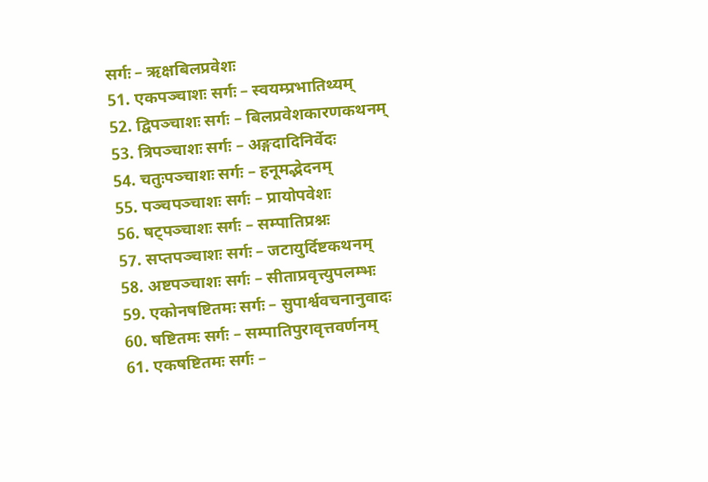सर्गः – ऋक्षबिलप्रवेशः
51. एकपञ्चाशः सर्गः – स्वयम्प्रभातिथ्यम्
52. द्विपञ्चाशः सर्गः – बिलप्रवेशकारणकथनम्
53. त्रिपञ्चाशः सर्गः – अङ्गदादिनिर्वेदः
54. चतुःपञ्चाशः सर्गः – हनूमद्भेदनम्
55. पञ्चपञ्चाशः सर्गः – प्रायोपवेशः
56. षट्पञ्चाशः सर्गः – सम्पातिप्रश्नः
57. सप्तपञ्चाशः सर्गः – जटायुर्दिष्टकथनम्
58. अष्टपञ्चाशः सर्गः – सीताप्रवृत्त्युपलम्भः
59. एकोनषष्टितमः सर्गः – सुपार्श्ववचनानुवादः
60. षष्टितमः सर्गः – सम्पातिपुरावृत्तवर्णनम्
61. एकषष्टितमः सर्गः –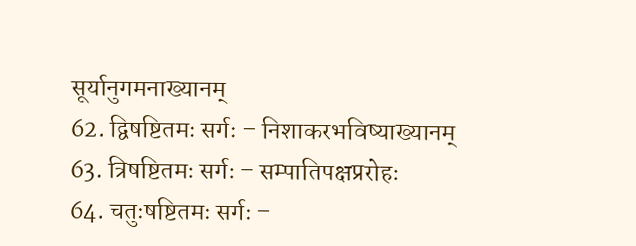सूर्यानुगमनाख्यानम्
62. द्विषष्टितमः सर्गः – निशाकरभविष्याख्यानम्
63. त्रिषष्टितमः सर्गः – सम्पातिपक्षप्ररोहः
64. चतुःषष्टितमः सर्गः –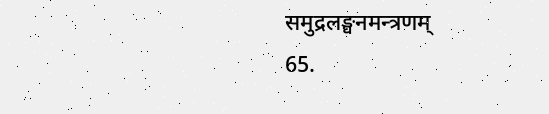समुद्रलङ्घनमन्त्रणम्
65.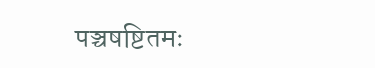पञ्चषष्टितमः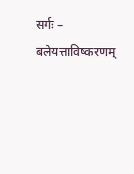सर्गः – बलेयत्ताविष्करणम्